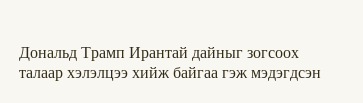Дональд Трамп Ирантай дайныг зогсоох талаар хэлэлцээ хийж байгаа гэж мэдэгдсэн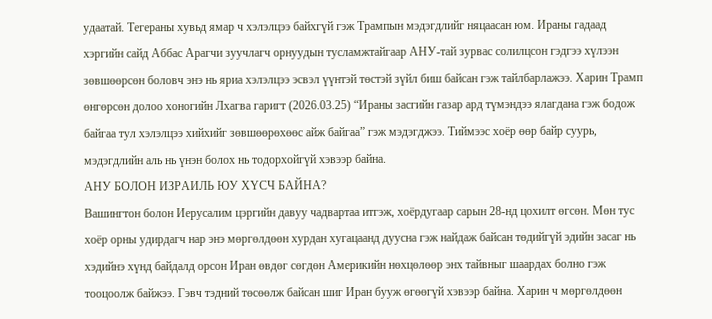удаатай. Тегераны хувьд ямар ч хэлэлцээ байхгүй гэж Трампын мэдэгдлийг няцаасан юм. Ираны гадаад хэргийн сайд Аббас Арагчи зуучлагч орнуудын тусламжтайгаар АНУ-тай зурвас солилцсон гэдгээ хүлээн зөвшөөрсөн боловч энэ нь яриа хэлэлцээ эсвэл үүнтэй төстэй зүйл биш байсан гэж тайлбарлажээ. Харин Трамп өнгөрсөн долоо хоногийн Лхагва гаригт (2026.03.25) “Ираны засгийн газар ард түмэндээ ялагдана гэж бодож байгаа тул хэлэлцээ хийхийг зөвшөөрөхөөс айж байгаа” гэж мэдэгджээ. Тиймээс хоёр өөр байр суурь, мэдэгдлийн аль нь үнэн болох нь тодорхойгүй хэвээр байна.
АНУ БОЛОН ИЗРАИЛЬ ЮУ ХҮСЧ БАЙНА?
Вашингтон болон Иерусалим цэргийн давуу чадвартаа итгэж, хоёрдугаар сарын 28-нд цохилт өгсөн. Мөн тус хоёр орны удирдагч нар энэ мөргөлдөөн хурдан хугацаанд дуусна гэж найдаж байсан төдийгүй эдийн засаг нь хэдийнэ хүнд байдалд орсон Иран өвдөг сөгдөн Америкийн нөхцөлөөр энх тайвныг шаардах болно гэж тооцоолж байжээ. Гэвч тэдний төсөөлж байсан шиг Иран бууж өгөөгүй хэвээр байна. Харин ч мөргөлдөөн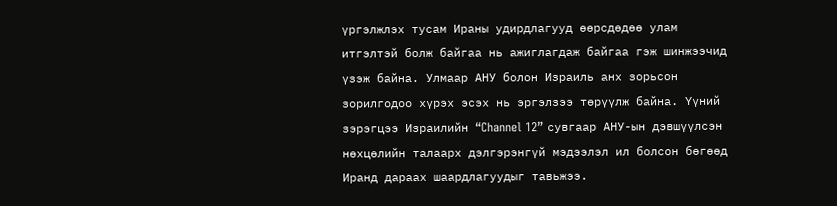үргэлжлэх тусам Ираны удирдлагууд өөрсдөдөө улам итгэлтэй болж байгаа нь ажиглагдаж байгаа гэж шинжээчид үзэж байна. Улмаар АНУ болон Израиль анх зорьсон зорилгодоо хүрэх эсэх нь эргэлзээ төрүүлж байна. Үүний зэрэгцээ Израилийн “Channel 12” сувгаар АНУ-ын дэвшүүлсэн нөхцөлийн талаарх дэлгэрэнгүй мэдээлэл ил болсон бөгөөд Иранд дараах шаардлагуудыг тавьжээ.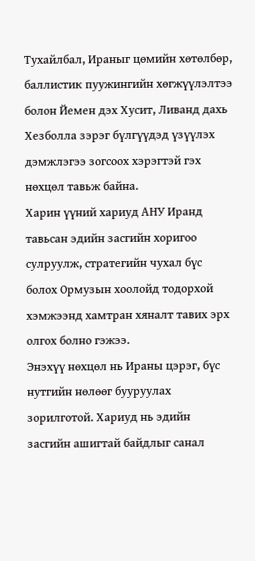Тухайлбал, Ираныг цөмийн хөтөлбөр, баллистик пуужингийн хөгжүүлэлтээ болон Йемен дэх Хусит, Ливанд дахь Хезболла зэрэг бүлгүүдэд үзүүлэх дэмжлэгээ зогсоох хэрэгтэй гэх нөхцөл тавьж байна.
Харин үүний хариуд АНУ Иранд тавьсан эдийн засгийн хоригоо сулруулж, стратегийн чухал бүс болох Ормузын хоолойд тодорхой хэмжээнд хамтран хяналт тавих эрх олгох болно гэжээ.
Энэхүү нөхцөл нь Ираны цэрэг, бүс нутгийн нөлөөг бууруулах зорилготой. Хариуд нь эдийн засгийн ашигтай байдлыг санал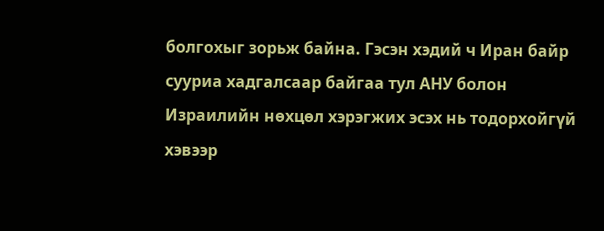болгохыг зорьж байна. Гэсэн хэдий ч Иран байр сууриа хадгалсаар байгаа тул АНУ болон Израилийн нөхцөл хэрэгжих эсэх нь тодорхойгүй хэвээр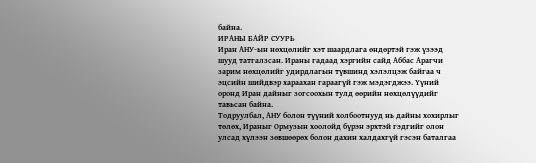байна.
ИРАНЫ БАЙР СУУРЬ
Иран АНУ-ын нөхцөлийг хэт шаардлага өндөртэй гэж үзээд шууд татгалзсан. Ираны гадаад хэргийн сайд Аббас Арагчи зарим нөхцөлийг удирдлагын түвшинд хэлэлцэж байгаа ч эцсийн шийдвэр хараахан гараагүй гэж мэдэгджээ. Үүний оронд Иран дайныг зогсоохын тулд өөрийн нөхцөлүүдийг тавьсан байна.
Тодруулбал, АНУ болон түүний холбоотнууд нь дайны хохирлыг төлөх, Ираныг Ормузын хоолойд бүрэн эрхтэй гэдгийг олон улсад хүлээн зөвшөөрөх болон дахин халдахгүй гэсэн баталгаа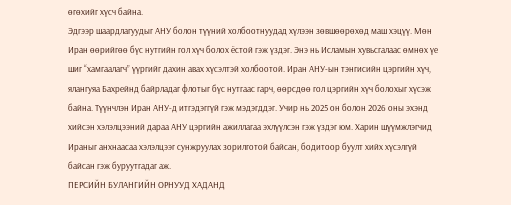өгөхийг хүсч байна.
Эдгээр шаардлагуудыг АНУ болон түүний холбоотнуудад хүлээн зөвшөөрөхөд маш хэцүү. Мөн Иран өөрийгөө бүс нутгийн гол хүч болох ёстой гэж үздэг. Энэ нь Исламын хувьсгалаас өмнөх үе шиг “хамгаалагч” үүргийг дахин авах хүсэлтэй холбоотой. Иран АНУ-ын тэнгисийн цэргийн хүч, ялангуяа Бахрейнд байрладаг флотыг бүс нутгаас гарч, өөрсдөө гол цэргийн хүч болохыг хүсэж байна. Түүнчлэн Иран АНУ-д итгэдэггүй гэж мэдэгддэг. Учир нь 2025 он болон 2026 оны эхэнд хийсэн хэлэлцээний дараа АНУ цэргийн ажиллагаа эхлүүлсэн гэж үздэг юм. Харин шүүмжлэгчид Ираныг анхнаасаа хэлэлцээг сунжруулах зорилготой байсан, бодитоор буулт хийх хүсэлгүй байсан гэж буруутгадаг аж.
ПЕРСИЙН БУЛАНГИЙН ОРНУУД ХАДАНД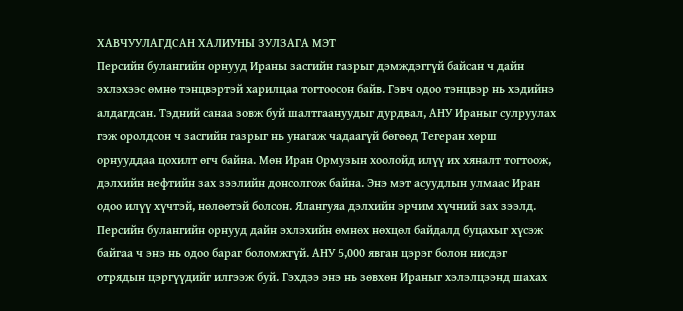ХАВЧУУЛАГДСАН ХАЛИУНЫ ЗУЛЗАГА МЭТ
Персийн булангийн орнууд Ираны засгийн газрыг дэмждэггүй байсан ч дайн эхлэхээс өмнө тэнцвэртэй харилцаа тогтоосон байв. Гэвч одоо тэнцвэр нь хэдийнэ алдагдсан. Тэдний санаа зовж буй шалтгаануудыг дурдвал, АНУ Ираныг сулруулах гэж оролдсон ч засгийн газрыг нь унагаж чадаагүй бөгөөд Тегеран хөрш орнууддаа цохилт өгч байна. Мөн Иран Ормузын хоолойд илүү их хяналт тогтоож, дэлхийн нефтийн зах зээлийн донсолгож байна. Энэ мэт асуудлын улмаас Иран одоо илүү хүчтэй, нөлөөтэй болсон. Ялангуяа дэлхийн эрчим хүчний зах зээлд.
Персийн булангийн орнууд дайн эхлэхийн өмнөх нөхцөл байдалд буцахыг хүсэж байгаа ч энэ нь одоо бараг боломжгүй. АНУ 5,000 явган цэрэг болон нисдэг отрядын цэргүүдийг илгээж буй. Гэхдээ энэ нь зөвхөн Ираныг хэлэлцээнд шахах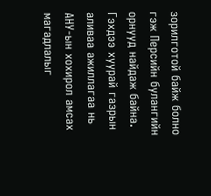зорилготой байж болно гэж Персийн булангийн орнууд найдаж байна. Гэхдээ хуурай газрын аливаа ажиллагаа нь АНУ-ын хохирол амсах магадлалыг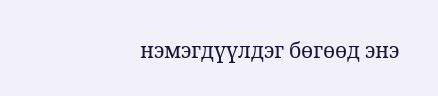нэмэгдүүлдэг бөгөөд энэ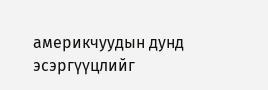америкчуудын дунд эсэргүүцлийг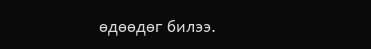өдөөдөг билээ.